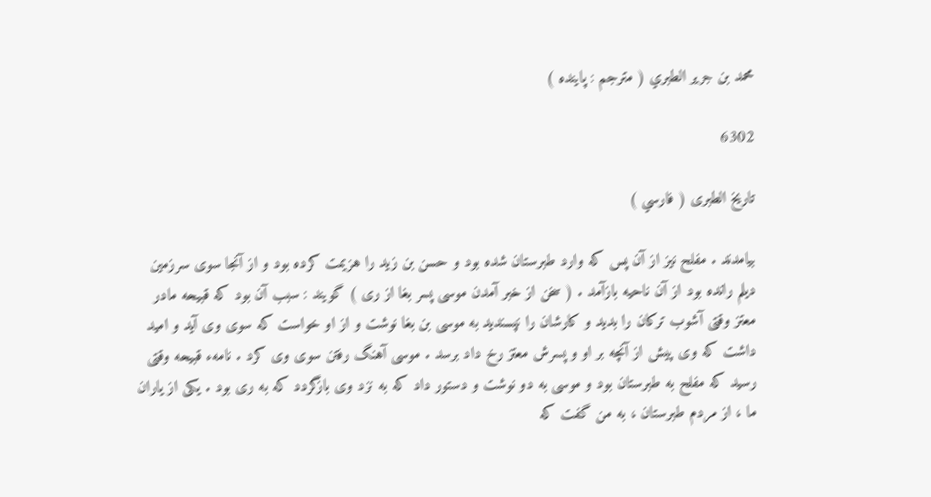محمد بن جرير الطبري ( مترجم : پاينده )

6302

تاريخ الطبرى ( فارسي )

بيامدند . مفلح نيز از آن پس كه وارد طبرستان شده بود و حسن بن زيد را هزيمت كرده بود و از آنجا سوى سرزمين ديلم رانده بود از آن ناحيه بازآمد . ( سخن از خبر آمدن موسى پسر بغا از رى ) گويند : سبب آن بود كه قبيحه مادر معتز وقتى آشوب تركان را بديد و كارشان را نپسنديد به موسى بن بغا نوشت و از او خواست كه سوى وى آيد و اميد داشت كه وى پيش از آنچه بر او و پسرش معتز رخ داد برسد . موسى آهنگ رفتن سوى وى كرد . نامهء قبيحه وقتى رسيد كه مفلح به طبرستان بود و موسى به دو نوشت و دستور داد كه به نزد وى بازگردد كه به رى بود . يكى از ياران ما ، از مردم طبرستان ، به من گفت كه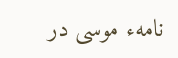نامهء موسى در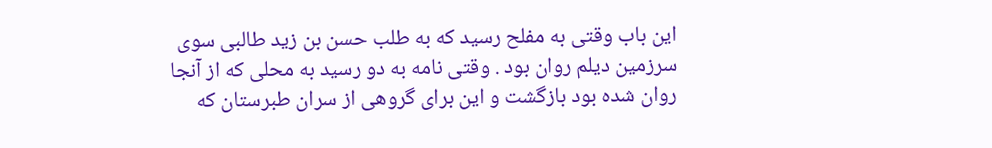اين باب وقتى به مفلح رسيد كه به طلب حسن بن زيد طالبى سوى سرزمين ديلم روان بود . وقتى نامه به دو رسيد به محلى كه از آنجا روان شده بود بازگشت و اين براى گروهى از سران طبرستان كه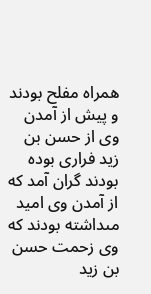همراه مفلح بودند و پيش از آمدن وى از حسن بن زيد فرارى بوده بودند گران آمد كه از آمدن وى اميد مىداشته بودند كه وى زحمت حسن بن زيد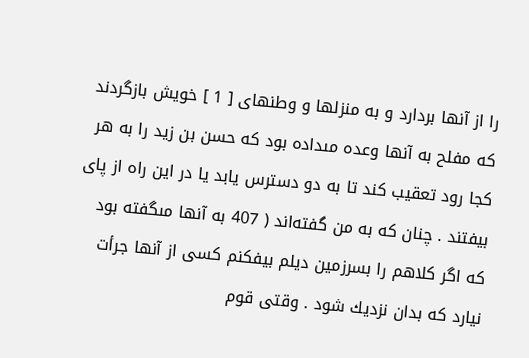را از آنها بردارد و به منزلها و وطنهاى [ 1 ] خويش بازگردند كه مفلح به آنها وعده مىداده بود كه حسن بن زيد را به هر كجا رود تعقيب كند تا به دو دسترس يابد يا در اين راه از پاى بيفتند . چنان كه به من گفته‌اند ( 407 به آنها مىگفته بود كه اگر كلاهم را بسرزمين ديلم بيفكنم كسى از آنها جرأت نيارد كه بدان نزديك شود . وقتى قوم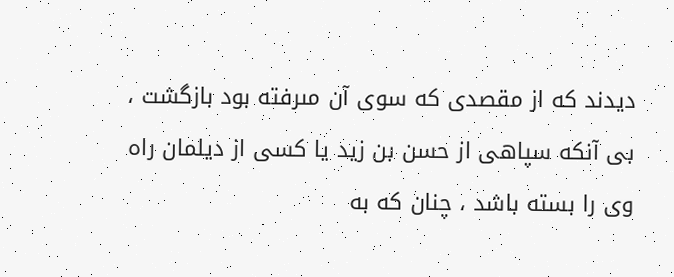ديدند كه از مقصدى كه سوى آن مىرفته بود بازگشت ، بى آنكه سپاهى از حسن بن زيد يا كسى از ديلمان راه وى را بسته باشد ، چنان كه به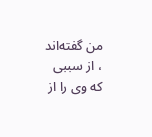من گفته‌اند ، از سببى كه وى را از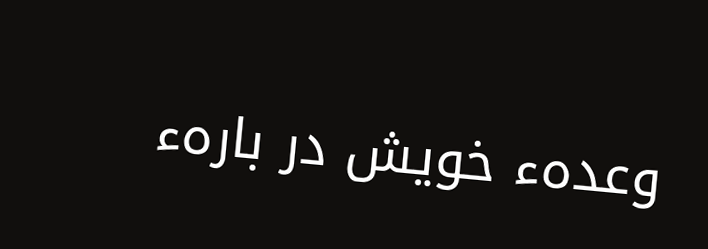وعدهء خويش در بارهء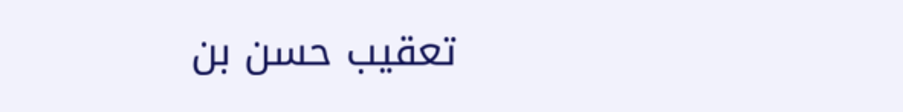تعقيب حسن بن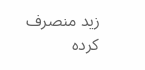زيد منصرف كرده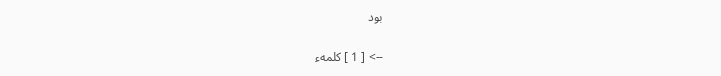بود

--> [ 1 ] كلمهء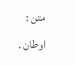متن : اوطان .